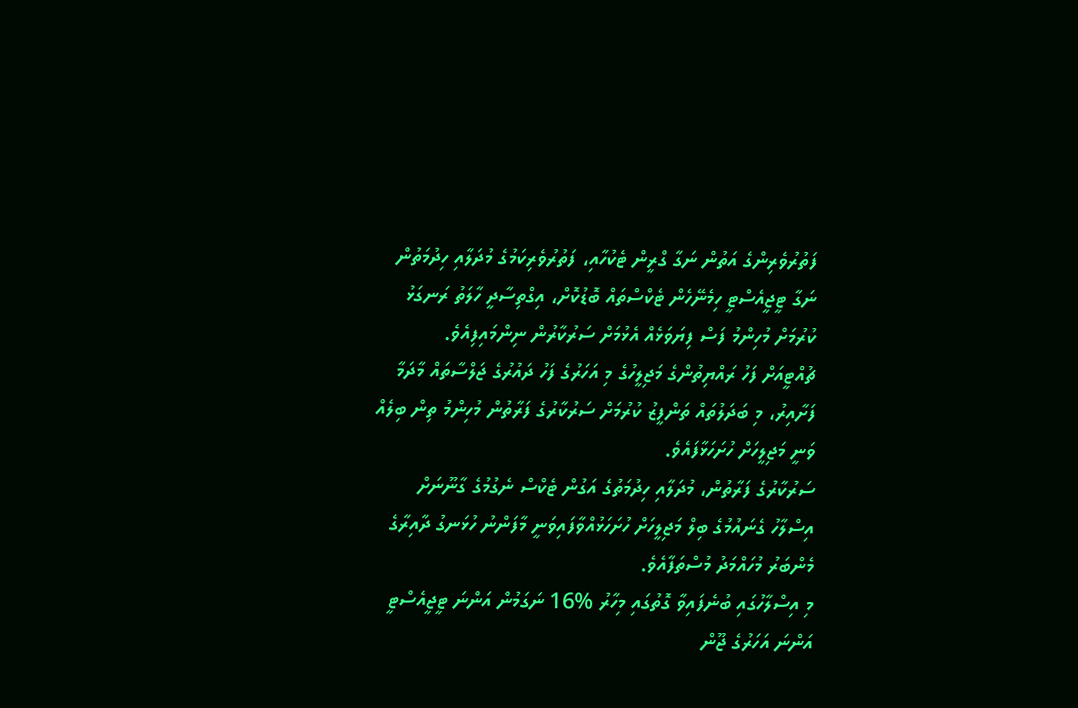ފަތުރުވެރިންގެ އަތުން ނަގާ ގްރީން ޓެކުހާއި، ފަތުރުވެރިކަމުގެ މުދަލާއި ހިދުމަތުން ނަގާ ޓީޖީއެސްޓީ ހިމެނޭހެން ޓެކްސްތައް ބޮޑުކޮށް، އިގްތިސާދީ ހާލަތު ރަނގަޅު ކުރުމަށް މުހިންމު ފަސް ފިޔަވަޅެއް އެޅުމަށް ސަރުކާރުން ނިންމައިފިއެވެ.
ޗުއްޓީއަށް ފަހު ރައްޔިތުންގެ މަޖިލީހުގެ މި އަހަރުގެ ފަހު ދައުރުގެ ޖަލްސާތައް މާދަމާ ފަށާއިރު، މި ބަދަލުތައް ތަންފީޒު ކުރުމަށް ސަރުކާރުގެ ފަރާތުން މުހިންމު ތިން ބިލެއް ވަނީ މަޖިލީހަށް ހުށަހަޅާފައެވެ.
ސަރުކާރުގެ ފަރާތުން، މުދަލާއި ހިދުމަތުގެ އަގުން ޓެކްސް ނެގުމުގެ ގާނޫނަށް އިސްލާހު ގެނައުމުގެ ބިލް މަޖިލީހަށް ހުށަހަޅުއްވާފައިވަނީ މާފަންނު ހުޅަނގު ދާއިރާގެ މެންބަރު މުހައްމަދު މުސްތަފާއެވެ.
މި އިސްލާހުގައި ބުނެފައިވާ ގޮތުގައި މިހާރު %16 ނަގަމުން އަންނަ ޓީޖީއެސްޓީ އަންނަ އަހަރުގެ ޖޫން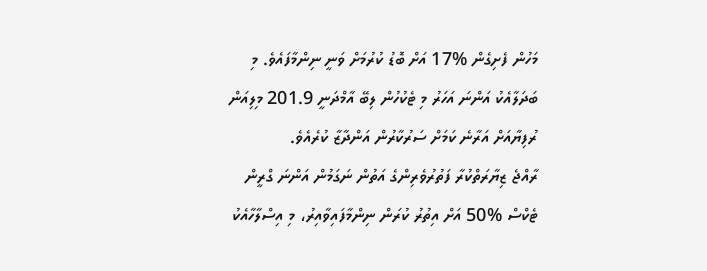މަހުން ފެށިގެން %17 އަށް ބޮޑު ކުރުމަށް ވަނީ ނިންމާފައެވެ. މި ބަދަލާއެކު އަންނަ އަހަރު މި ޓެކުހުން ލިބޭ އާމްދަނީ 201.9 މިލިއަން ރުފިޔާއަށް އަރާނެ ކަމަށް ސަރުކާރުން އަންދާޒާ ކުރެއެވެ.
ރާއްޖެ ޒިޔާރަތްކުރާ ފަތުރުވެރިންގެ އަތުން ނަގަމުން އަންނަ ގްރީން ޓެކްސް %50 އަށް އިތުރު ކުރަން ނިންމާފައިވާއިރު، މި އިސްލާހާއެކު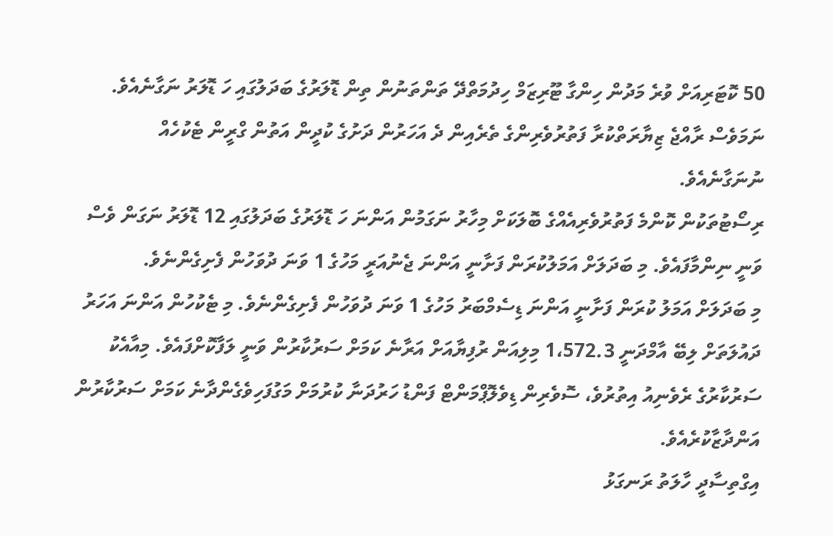50 ކޮޓަރިއަށް ވުރެ މަދުން ހިންގާ ޓޫރިޒަމް ހިދުމަތްދޭ ތަންތަނުން ތިން ޑޮލަރުގެ ބަދަލުގައި ހަ ޑޮލަރު ނަގާނެއެވެ. ނަމަވެސް ރާއްޖެ ޒިޔާރަތްކުރާ ފަތުރުވެރިންގެ ތެރެއިން ދެ އަހަރުން ދަށުގެ ކުދީން އަތުން ގްރީން ޓެކުހެއް ނުނަގާނެއެވެ.
ރިސޯޓުތަކުން ކޮންމެ ފަތުރުވެރިއެއްގެ ބޮލަކަށް މިހާރު ނަގަމުން އަންނަ ހަ ޑޮލަރުގެ ބަދަލުގައި 12 ޑޮލަރު ނަގަން ވެސް ވަނީ ނިންމާފައެވެ. މި ބަދަލަށް އަމަލުކުރަން ފަށާނީ އަންނަ ޖެނުއަރީ މަހުގެ 1 ވަނަ ދުވަހުން ފެށިގެންނެވެ.
މި ބަދަލަށް އަމަލު ކުރަން ފަށާނީ އަންނަ ޑިސެމްބަރު މަހުގެ 1 ވަނަ ދުވަހުން ފެށިގެންނެވެ. މި ޓެކުހުން އަންނަ އަހަރު ދައުލަތަށް ލިބޭ އާމްދަނީ 1،572.3 މިލިއަން ރުފިޔާއަށް އަރާނެ ކަމަށް ސަރުކާރުން ވަނީ ލަފާކޮށްފައެވެ. މިއާއެކު ސަރުކާރުގެ ރެވެނިއު އިތުރުވެ، ސޮވެރިން ޑިވެލޮޕްމަންޓް ފަންޑު ހަރުދަނާ ކުރުމަށް މަގުފަހިވެގެންދާނެ ކަމަށް ސަރުކާރުން އަންދާޒާކުރެއެވެ.
އިގްތިސާދީ ހާލަތު ރަނގަޅު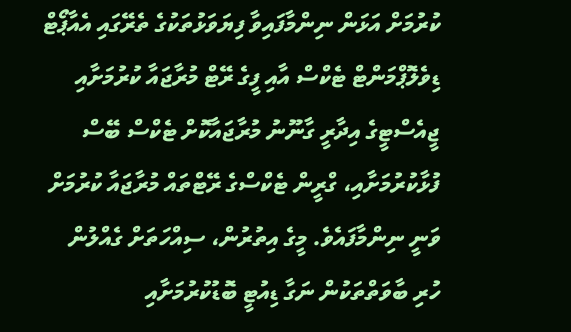ކުރުމަށް އަޅަން ނިންމާފައިވާ ފިޔަވަޅުތަކުގެ ތެރޭގައި އެއާޕޯޓް ޑިވެލޮޕްމަންޓް ޓެކްސް އާއި ފީގެ ރޭޓް މުރާޖައާ ކުރުމަށާއި ޖީއެސްޓީގެ އިދާރީ ގާނޫނު މުރާޖައާކޮށް ޓެކްސް ބޭސް ފުޅާކުރުމަށާއި، ގްރީން ޓެކްސްގެ ރޭޓްތައް މުރާޖައާ ކުރުމަށް ވަނީ ނިންމާފައެވެ. މީގެ އިތުރުން، ސިއްހަތަށް ގެއްލުން ހުރި ބާވަތްތަކުން ނަގާ ޑިއުޓީ ބޮޑުކުރުމަށާއި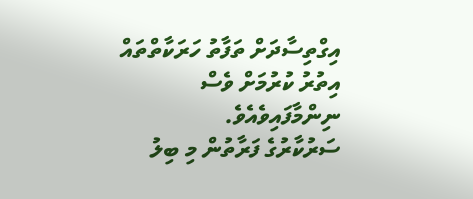އިގްތިސާދަށް ތަފާތު ހަރަކާތްތައް އިތުރު ކުރުމަށް ވެސް ނިންމާފައިވެއެވެ.
ސަރުކާރުގެ ފަރާތުން މި ބިލު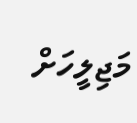މަޖިލީހަށް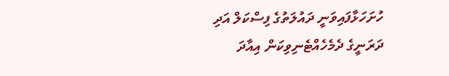ހުށަހަޅާފައިވަނީ ދައުލަތުގެ ފިސްކަލް އަދި ދަރަނީގެ ދެމެހެއްޓެނިވިކަން އިއާދަ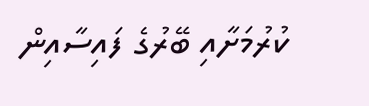ކުރުމަށާއި ބޭރުގެ ފައިސާއިން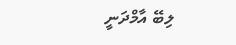ލިބޭ އާމްދަނީ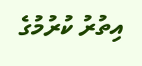އިތުރު ކުރުމުގެ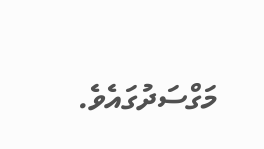މަގްސަދުގައެވެ.